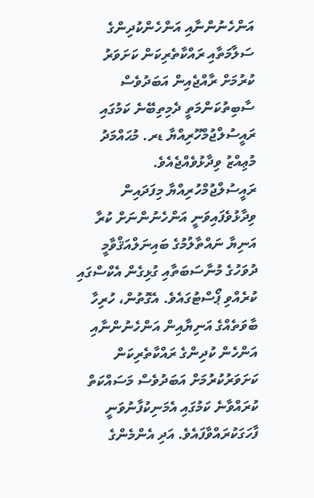އަންހެނުންނާއި އަންހެންކުދިންގެ ސަލާމަތާއި ރައްކާތެރިކަން ކަށަވަރު ކުރުމަށް ރާއްޖެއިން އަބަދުވެސް ސާބިތުކަންމަތީ ދެމިތިބޭނެ ކަމުގައި ރައީސުލްޖުމްހޫރިއްޔާ ޑރ. މުޙައްމަދު މުޢިއްޒު ވިދާޅުވެއްޖެއެވެ.
ރައީސުލްޖުމްހުރިއްޔާ މިފަދައިން ވިދާޅުވެފައިވަނީ އަންހެނުންނަށް ކުރާ އަނިޔާ ނައްތާލުމުގެ ބައިނަލްއަޤްވާމީ ދުވަހުގެ މުނާސަބަތާއި ގުޅިގެން އެކްސްގައި ކުރެއްވި ޕޯސްޓުގައެވެ. އެގޮތުން، ހުރިހާ ބާވަތެއްގެ އަނިޔާއިން އަންހެނުންނާއި އަންހެން ކުދިންގެ ރައްކާތެރިކަން ކަށަވަރުކުރުމަށް އަބަދުވެސް މަސައްކަތް ކުރައްވާނެ ކަމުގައި އެމަނިކުފާނުވަނީ ފާހަގަކުރައްވާފައެވެ. އަދި އެންމެންގެ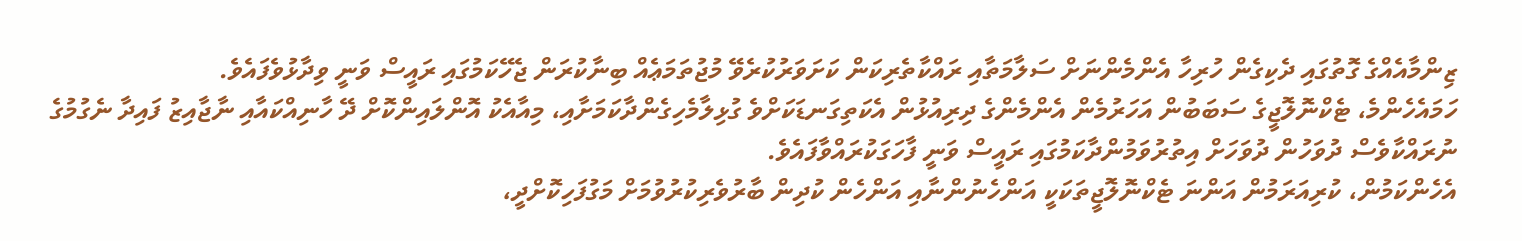ޒިންމާއެއްގެ ގޮތުގައި ދެކިގެން ހުރިހާ އެންމެންނަށް ސަލާމަތާއި ރައްކާތެރިކަން ކަށަވަރުކުރެވޭ މުޖުތަމަޢެއް ބިނާކުރަން ޖެހޭކަމުގައި ރައީސް ވަނީ ވިދާޅުވެފައެވެ.
ހަމައެހެންމެ، ޓެކްނޮލޮޖީގެ ސަބަބުން އަހަރުމެން އެންމެންގެ ދިރިއުޅުން އެކަތިގަނޑަކަށްވެ ގުޅިލާމެހިގެންދާކަމަށާއި، މިއާއެކު އޮންލައިންކޮށް ދޭ ހާނިއްކައާއި ނާޖާއިޒު ފައިދާ ނެގުމުގެ ނުރައްކާވެސް ދުވަހުން ދުވަހަށް އިތުރުވަމުންދާކަމުގައި ރައީސް ވަނީ ފާހަގަކުރައްވާފައެވެ.
އެހެންކަމުން، ކުރިއަރަމުން އަންނަ ޓެކްނޮލޮޖީތަކަކީ އަންހެނުންނާއި އަންހެން ކުދިން ބާރުވެރިކުރުވުމަށް މަގުފަހިކޮށްދީ،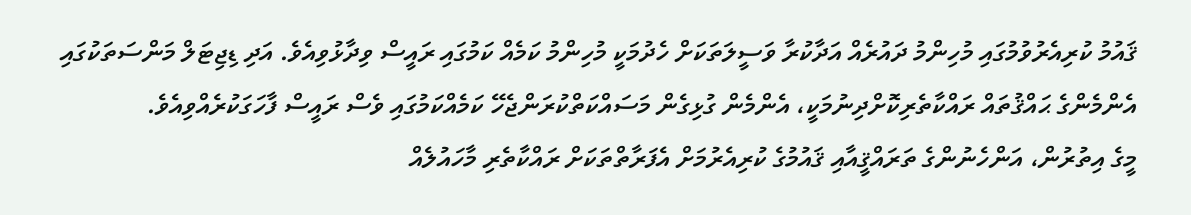ޤައުމު ކުރިއެރުވުމުގައި މުހިންމު ދައުރެއް އަދާކުރާ ވަސީލަތަކަށް ހެދުމަކީ މުހިންމު ކަމެއް ކަމުގައި ރައީސް ވިދާޅުވިއެވެ. އަދި ޑިޖިޓަލް މަންސަތަކުގައި އެންމެންގެ ޙައްޤުތައް ރައްކާތެރިކޮށްދިނުމަކީ، އެންމެން ގުޅިގެން މަސައްކަތްކުރަންޖެހޭ ކަމެއްކަމުގައި ވެސް ރައީސް ފާހަގަކުރެއްވިއެވެ.
މީގެ އިތުރުން، އަންހެނުންގެ ތަރައްޤީއާއި ޤައުމުގެ ކުރިއެރުމަށް އެފަރާތްތަކަށް ރައްކާތެރި މާހައުލެއް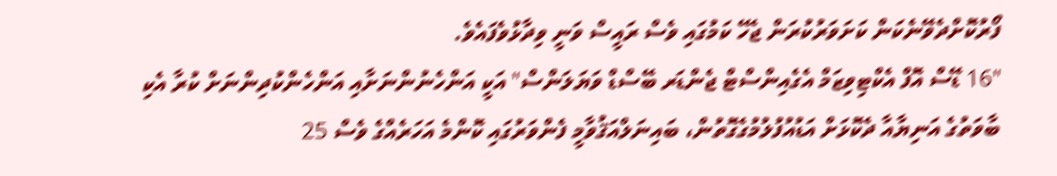ފޯރުކޮށްދެވޭނެކަން ކަށަވަރުކުރަން ޖެހޭ ކަމުގައި ވެސް ރައީސް ވަނީ ވިދާޅުވެފައެވެ.
"16 ޑޭސް އޮފް އެކްޓިވިޒަމް އެގެއިންސްޓް ޖެންޑަރ ބޭސްޑް ވަޔަލަންސް" އަކީ އަންހެނުންނަށާއި އަންހެންކުދިންނަށް ކުރާ އެކި ބާވަތުގެ އަނިޔާއާ ދެކޮޅަށް އަޑުއުފުލުމުގެގޮތުން، ބައިނަލްއަޤުވާމީ ފެންވަރުގައި ކޮންމެ އަހަރެއްގެ ވެސް 25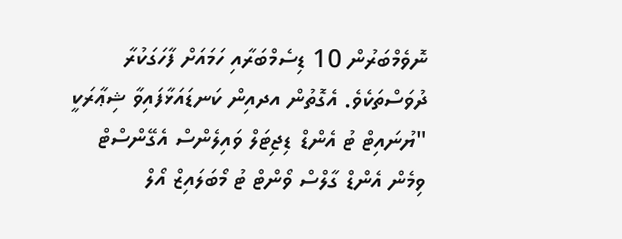ނޮވެމްބަރުން 10 ޑިސެމްބަރާއި ހަމައަށް ފާހަގަކުރާ ދުވަސްތަކެވެ. އެގޮތުން އދއިން ކަނޑައަޅާފައިވާ ޝިޢާރަކީ "ޔުނައިޓް ޓު އެންޑް ޑިޖިޓަލް ވައިލެންސް އެގޭންސްޓް ވިމެން އެންޑް ގާލްސް ވޯންޓް ޓު މޯބަލައިޒް އޯލް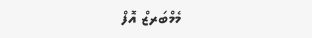މެމްބަރޒް އޮފް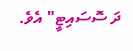ދަ ސޮސައިޓީ" އެވެ.